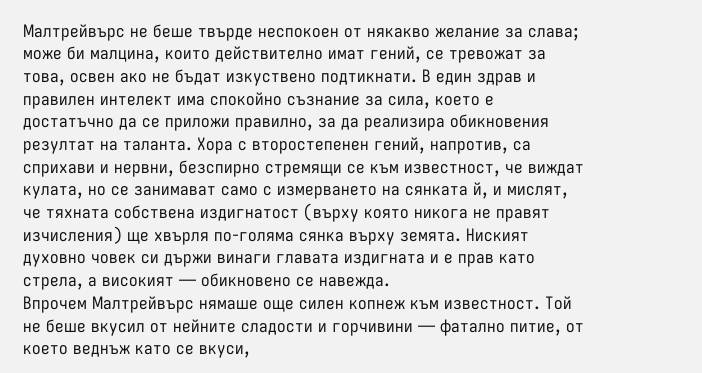Малтрейвърс не беше твърде неспокоен от някакво желание за слава; може би малцина, които действително имат гений, се тревожат за това, освен ако не бъдат изкуствено подтикнати. В един здрав и правилен интелект има спокойно съзнание за сила, което е достатъчно да се приложи правилно, за да реализира обикновения резултат на таланта. Хора с второстепенен гений, напротив, са сприхави и нервни, безспирно стремящи се към известност, че виждат кулата, но се занимават само с измерването на сянката й, и мислят, че тяхната собствена издигнатост (върху която никога не правят изчисления) ще хвърля по-голяма сянка върху земята. Ниският духовно човек си държи винаги главата издигната и е прав като стрела, а високият — обикновено се навежда.
Впрочем Малтрейвърс нямаше още силен копнеж към известност. Той не беше вкусил от нейните сладости и горчивини — фатално питие, от което веднъж като се вкуси,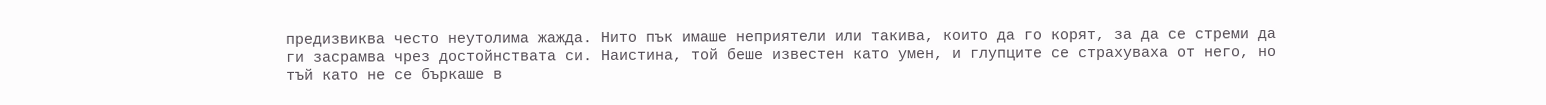предизвиква често неутолима жажда. Нито пък имаше неприятели или такива, които да го корят, за да се стреми да ги засрамва чрез достойнствата си. Наистина, той беше известен като умен, и глупците се страхуваха от него, но тъй като не се бъркаше в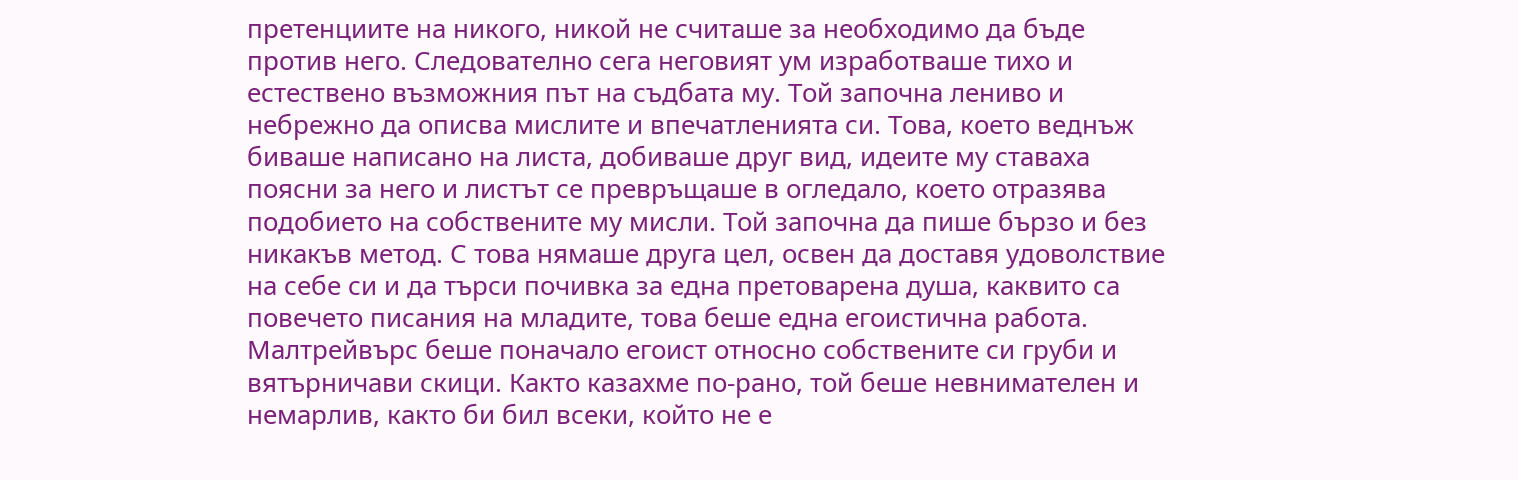претенциите на никого, никой не считаше за необходимо да бъде против него. Следователно сега неговият ум изработваше тихо и естествено възможния път на съдбата му. Той започна лениво и небрежно да описва мислите и впечатленията си. Това, което веднъж биваше написано на листа, добиваше друг вид, идеите му ставаха поясни за него и листът се превръщаше в огледало, което отразява подобието на собствените му мисли. Той започна да пише бързо и без никакъв метод. С това нямаше друга цел, освен да доставя удоволствие на себе си и да търси почивка за една претоварена душа, каквито са повечето писания на младите, това беше една егоистична работа.
Малтрейвърс беше поначало егоист относно собствените си груби и вятърничави скици. Както казахме по-рано, той беше невнимателен и немарлив, както би бил всеки, който не е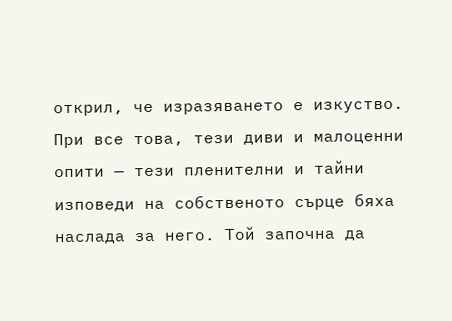открил, че изразяването е изкуство. При все това, тези диви и малоценни опити — тези пленителни и тайни изповеди на собственото сърце бяха наслада за него. Той започна да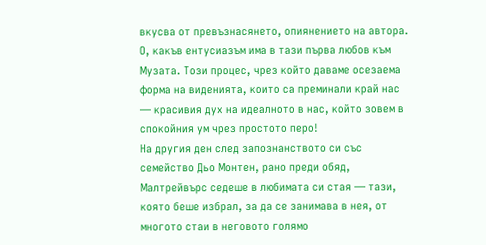вкусва от превъзнасянето, опиянението на автора. О, какъв ентусиазъм има в тази първа любов към Музата. Този процес, чрез който даваме осезаема форма на виденията, които са преминали край нас — красивия дух на идеалното в нас, който зовем в спокойния ум чрез простото перо!
На другия ден след запознанството си със семейство Дьо Монтен, рано преди обяд, Малтрейвърс седеше в любимата си стая — тази, която беше избрал, за да се занимава в нея, от многото стаи в неговото голямо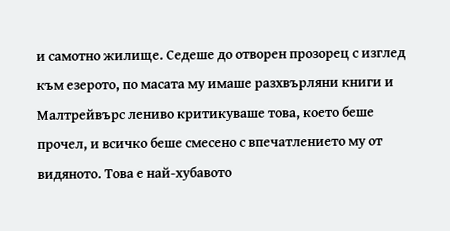и самотно жилище. Седеше до отворен прозорец с изглед към езерото, по масата му имаше разхвърляни книги и Малтрейвърс лениво критикуваше това, което беше прочел, и всичко беше смесено с впечатлението му от видяното. Това е най-хубавото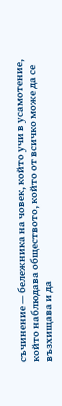съчинение — бележника на човек, който учи в усамотение, който наблюдава обществото, който от всичко може да се възхищава и да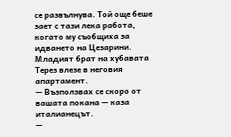се развълнува. Той още беше зает с тази лека работа, когато му съобщиха за идването на Цезарини. Младият брат на хубавата Терез влезе в неговия апартамент.
— Възползвах се скоро от вашата покана — каза италианецът.
—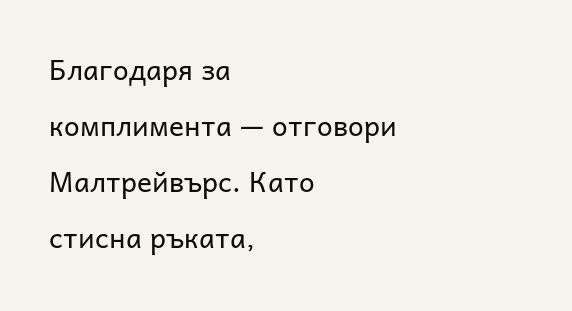Благодаря за комплимента — отговори Малтрейвърс. Като стисна ръката,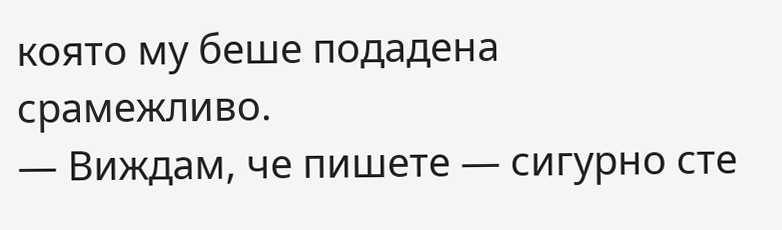която му беше подадена срамежливо.
— Виждам, че пишете — сигурно сте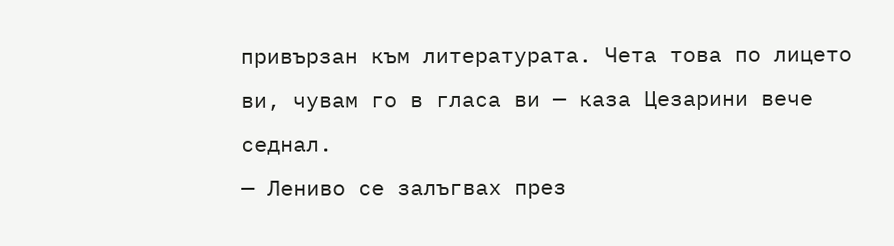привързан към литературата. Чета това по лицето ви, чувам го в гласа ви — каза Цезарини вече седнал.
— Лениво се залъгвах през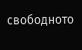свободното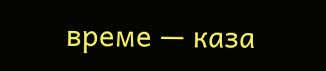време — каза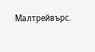Малтрейвърс.